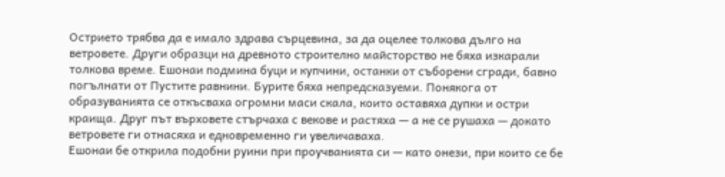Острието трябва да е имало здрава сърцевина, за да оцелее толкова дълго на ветровете. Други образци на древното строително майсторство не бяха изкарали толкова време. Ешонаи подмина буци и купчини, останки от съборени сгради, бавно погълнати от Пустите равнини. Бурите бяха непредсказуеми. Понякога от образуванията се откъсваха огромни маси скала, които оставяха дупки и остри краища. Друг път върховете стърчаха с векове и растяха — а не се рушаха — докато ветровете ги отнасяха и едновременно ги увеличаваха.
Ешонаи бе открила подобни руини при проучванията си — като онези, при които се бе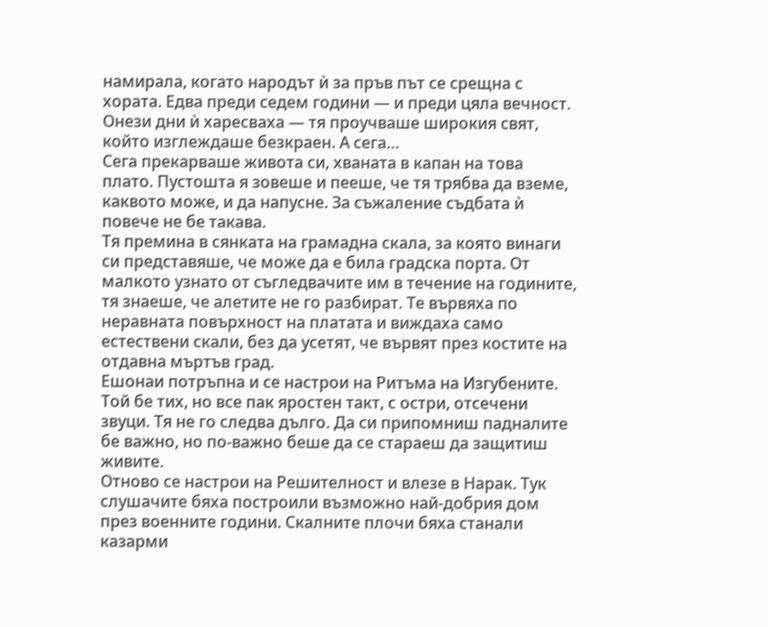намирала, когато народът ѝ за пръв път се срещна с хората. Едва преди седем години — и преди цяла вечност. Онези дни ѝ харесваха — тя проучваше широкия свят, който изглеждаше безкраен. А сега…
Сега прекарваше живота си, хваната в капан на това плато. Пустошта я зовеше и пееше, че тя трябва да вземе, каквото може, и да напусне. За съжаление съдбата ѝ повече не бе такава.
Тя премина в сянката на грамадна скала, за която винаги си представяше, че може да е била градска порта. От малкото узнато от съгледвачите им в течение на годините, тя знаеше, че алетите не го разбират. Те вървяха по неравната повърхност на платата и виждаха само естествени скали, без да усетят, че вървят през костите на отдавна мъртъв град.
Ешонаи потръпна и се настрои на Ритъма на Изгубените. Той бе тих, но все пак яростен такт, с остри, отсечени звуци. Тя не го следва дълго. Да си припомниш падналите бе важно, но по-важно беше да се стараеш да защитиш живите.
Отново се настрои на Решителност и влезе в Нарак. Тук слушачите бяха построили възможно най-добрия дом през военните години. Скалните плочи бяха станали казарми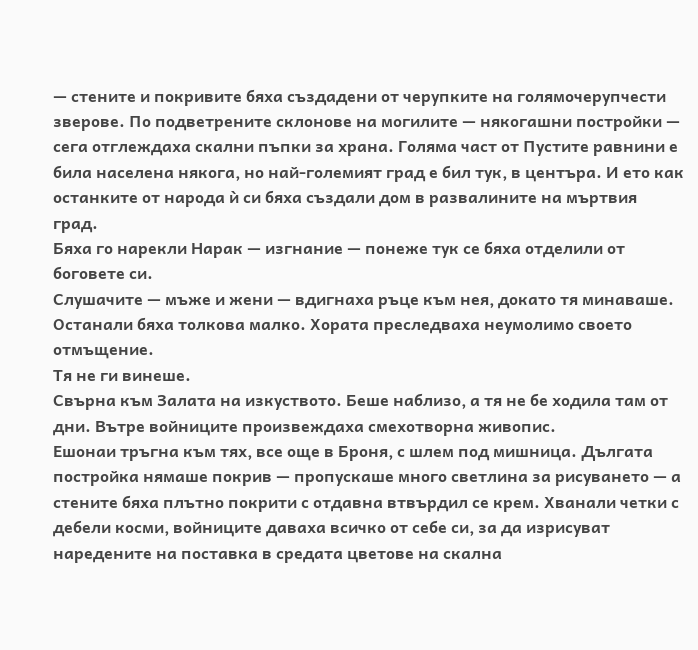— стените и покривите бяха създадени от черупките на голямочерупчести зверове. По подветрените склонове на могилите — някогашни постройки — сега отглеждаха скални пъпки за храна. Голяма част от Пустите равнини е била населена някога, но най-големият град е бил тук, в центъра. И ето как останките от народа ѝ си бяха създали дом в развалините на мъртвия град.
Бяха го нарекли Нарак — изгнание — понеже тук се бяха отделили от боговете си.
Слушачите — мъже и жени — вдигнаха ръце към нея, докато тя минаваше. Останали бяха толкова малко. Хората преследваха неумолимо своето отмъщение.
Тя не ги винеше.
Свърна към Залата на изкуството. Беше наблизо, а тя не бе ходила там от дни. Вътре войниците произвеждаха смехотворна живопис.
Ешонаи тръгна към тях, все още в Броня, с шлем под мишница. Дългата постройка нямаше покрив — пропускаше много светлина за рисуването — а стените бяха плътно покрити с отдавна втвърдил се крем. Хванали четки с дебели косми, войниците даваха всичко от себе си, за да изрисуват наредените на поставка в средата цветове на скална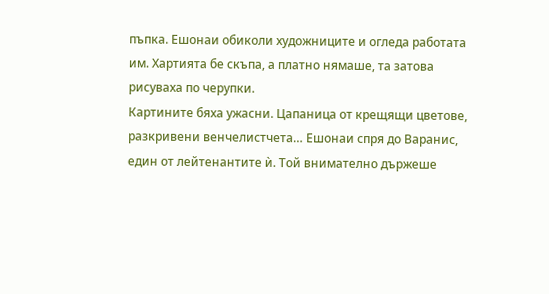пъпка. Ешонаи обиколи художниците и огледа работата им. Хартията бе скъпа, а платно нямаше, та затова рисуваха по черупки.
Картините бяха ужасни. Цапаница от крещящи цветове, разкривени венчелистчета… Ешонаи спря до Варанис, един от лейтенантите ѝ. Той внимателно държеше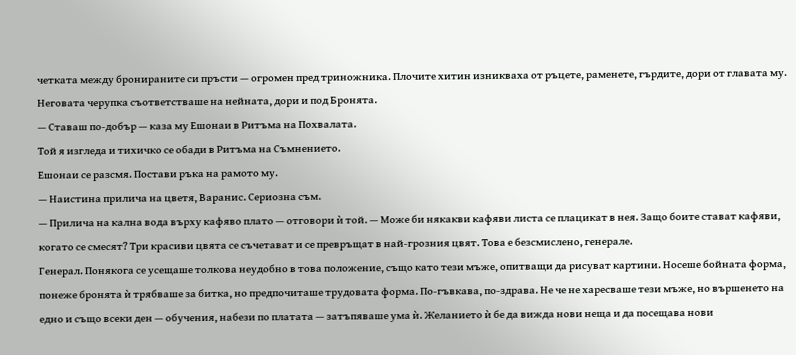четката между бронираните си пръсти — огромен пред триножника. Плочите хитин изникваха от ръцете, раменете, гърдите, дори от главата му. Неговата черупка съответстваше на нейната, дори и под Бронята.
— Ставаш по-добър — каза му Ешонаи в Ритъма на Похвалата.
Той я изгледа и тихичко се обади в Ритъма на Съмнението.
Ешонаи се разсмя. Постави ръка на рамото му.
— Наистина прилича на цветя, Варанис. Сериозна съм.
— Прилича на кална вода върху кафяво плато — отговори ѝ той. — Може би някакви кафяви листа се плацикат в нея. Защо боите стават кафяви, когато се смесят? Три красиви цвята се съчетават и се превръщат в най-грозния цвят. Това е безсмислено, генерале.
Генерал. Понякога се усещаше толкова неудобно в това положение, също като тези мъже, опитващи да рисуват картини. Носеше бойната форма, понеже бронята ѝ трябваше за битка, но предпочиташе трудовата форма. По-гъвкава, по-здрава. Не че не харесваше тези мъже, но вършенето на едно и също всеки ден — обучения, набези по платата — затъпяваше ума ѝ. Желанието ѝ бе да вижда нови неща и да посещава нови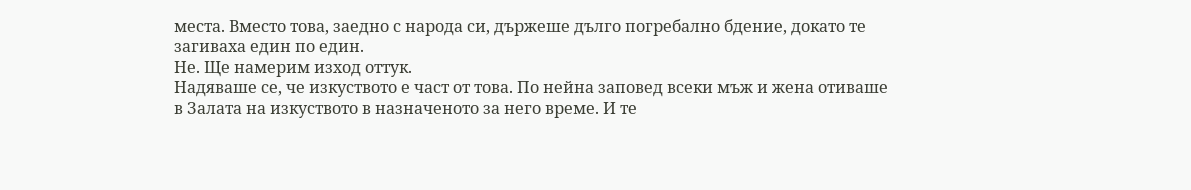места. Вместо това, заедно с народа си, държеше дълго погребално бдение, докато те загиваха един по един.
Не. Ще намерим изход оттук.
Надяваше се, че изкуството е част от това. По нейна заповед всеки мъж и жена отиваше в Залата на изкуството в назначеното за него време. И те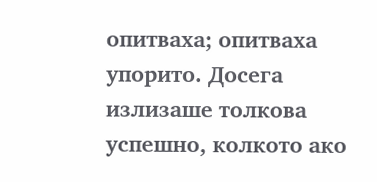опитваха; опитваха упорито. Досега излизаше толкова успешно, колкото ако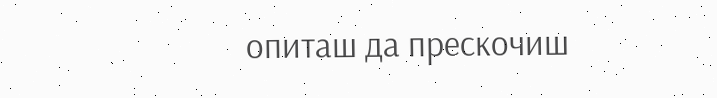опиташ да прескочиш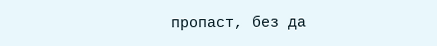пропаст, без да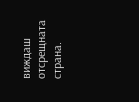виждаш отсрещната страна.